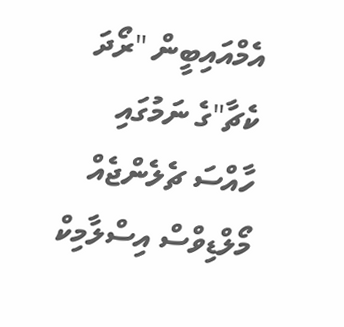އެމްއައިބީން "ރޯދަ ކެޗާ"ގެ ނަމުގައި ހާއްސަ ޗެލެންޖެއް
މޯލްޑިވްސް އިސްލާމިކް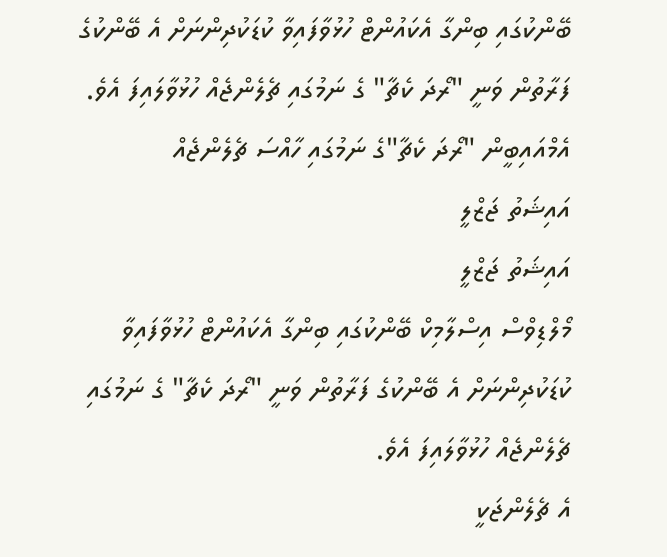ބޭންކުގައި ބިންގާ އެކައުންޓް ހުޅުވާފައިވާ ކުޑަކުދިންނަށް އެ ބޭންކުގެ ފަރާތުން ވަނީ "ރޯދަ ކެޗާ" ގެ ނަމުގައި ޗެލެންޖެއް ހުޅުވާލައިފަ އެވެ.
އެމްއައިބީން "ރޯދަ ކެޗާ"ގެ ނަމުގައި ހާއްސަ ޗެލެންޖެއް
އައިޝަތު ޖަޒްލީ
އައިޝަތު ޖަޒްލީ
މޯލްޑިވްސް އިސްލާމިކް ބޭންކުގައި ބިންގާ އެކައުންޓް ހުޅުވާފައިވާ ކުޑަކުދިންނަށް އެ ބޭންކުގެ ފަރާތުން ވަނީ "ރޯދަ ކެޗާ" ގެ ނަމުގައި ޗެލެންޖެއް ހުޅުވާލައިފަ އެވެ.
އެ ޗެލެންޖަކީ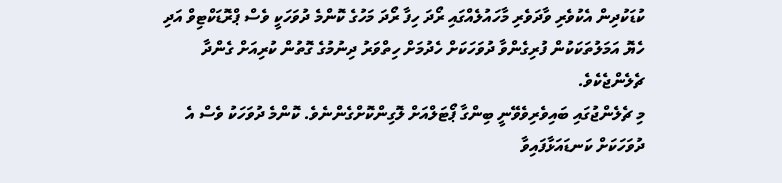ކުޑަކުދިން އެކުވެރި ވާދަވެރި މާހައުލެއްގައި ރޯދަ ހިފާ ރޯދަ މަހުގެ ކޮންމެ ދުވަހަކީ ވެސް ޕްރޮޑަކްޓިވް އަދި ހެޔޮ އަމަލުތަކަކުން ފުރިގެންވާ ދުވަހަކަށް ހެދުމަށް ހިތްވަރު ދިނުމުގެ ގޮތުން ކުރިއަށް ގެންދާ ޗެލެންޖެކެވެ.
މި ޗެލެންޖުގައި ބައިވެރިވެވޭނީ ބިންގާ ޕޯޓަލްއަށް ލޮގިންކޮށްގެންނެވެ. ކޮންމެ ދުވަހަކު ވެސް އެ ދުވަހަކަށް ކަނޑައަޅާފައިވާ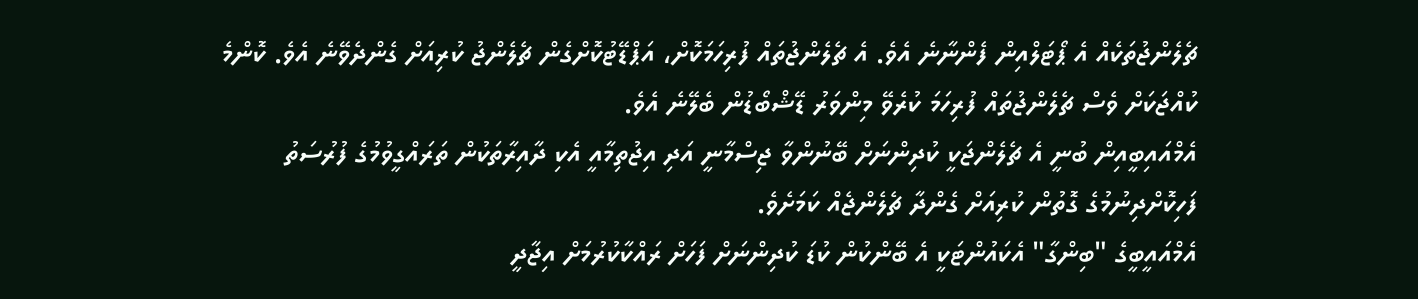ޗެލެންޖުތަކެއް އެ ޕޯޓަލްއިން ފެންނާނެ އެވެ. އެ ޗެލެންޖުތައް ފުރިހަމަކޮށް، އަޕްޑޭޓުކޮށްގެން ޗެލެންޖު ކުރިއަށް ގެންދެވޭނެ އެވެ. ކޮންމެ ކުއްޖަކަށް ވެސް ޗެލެންޖުތައް ފުރިހަމަ ކުރެވޭ މިންވަރު ޑޭޝްބޯޑުން ބެލޭނެ އެވެ.
އެމްއައިބީއިން ބުނީ އެ ޗެލެންޖަކީ ކުދިންނަށް ބޭނުންވާ ޖިސްމާނީ އަދި އިޖުތިމާއީ އެކި ދާއިރާތަކުން ތަރައްގީވުމުގެ ފުރުސަތު ފަހިކޮށްދިނުމުގެ ގޮތުން ކުރިއަށް ގެންދާ ޗެލެންޖެއް ކަމަށެވެ.
އެމްއައީބީގެ "ބިންގާ" އެކައުންޓަކީ އެ ބޭންކުން ކުޑަ ކުދިންނަށް ފަހަށް ރައްކާކުރުމަށް އިޖާދީ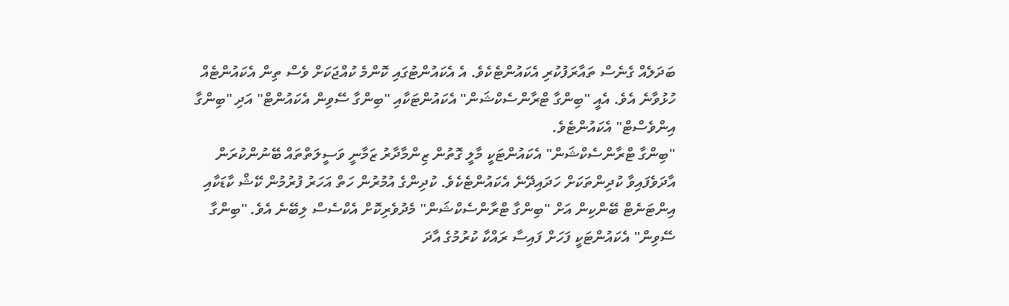ބަދަލެއް ގެނެސް ތައާރަފުކުރި އެކައުންޓެކެވެ. އެ އެކައުންޓުގައި ކޮންމެ ކުއްޖަކަށް ވެސް ތިން އެކައުންޓެއް ހުޅުވާނެ އެވެ. އެއީ "ބިންގާ ޓްރާންސެކްޝަން" އެކައުންޓަކާއި "ބިންގާ ސޭވިން އެކައުންޓް" އަދި "ބިންގާ އިންވެސްޓް" އެކައުންޓެވެ.
"ބިންގާ ޓްރާންސެކްޝަން" އެކައުންޓަކީ މާލީ ގޮތުން ޒިންމާދާރު ޒަމާނީ ވަސީލަތްތައް ބޭނުންކުރަން އާދަވެފައިވާ ކުދިންތަކަށް ހަދައިދޭނެ އެކައުންޓެކެވެ. ކުދިންގެ އުމުރުން ހަތް އަހަރު ފުރުމުން ކޭޝް ކާޑަކާއި އިންޓަނެޓް ބޭންކިން އަށް "ބިންގާ ޓްރާންސެކްޝަން" މެދުވެރިކޮށް އެކްސެސް ލިބޭނެ އެވެ. "ބިންގާ ސޭވިން" އެކައުންޓަކީ ފަހަށް ފައިސާ ރައްކާ ކުރުމުގެ އާދަ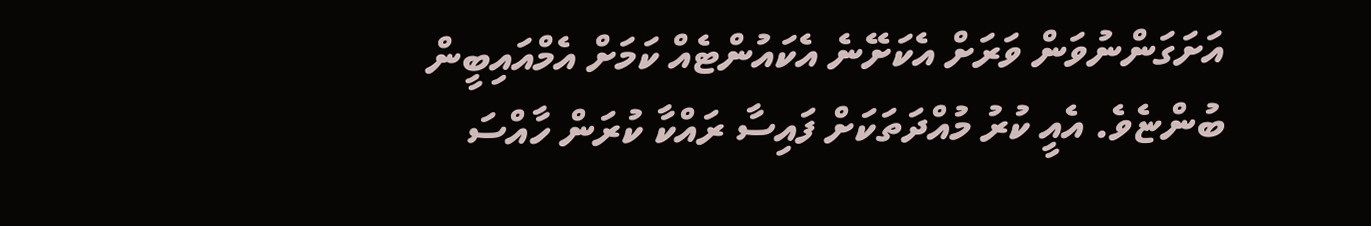އަށަގަންނުވަން ވަރަށް އެކަށޭނެ އެކައުންޓެއް ކަމަށް އެމްއައިބީން ބުންޏެވެ. އެއީ ކުރު މުއްދަތަކަށް ފައިސާ ރައްކާ ކުރަން ހާއްސަ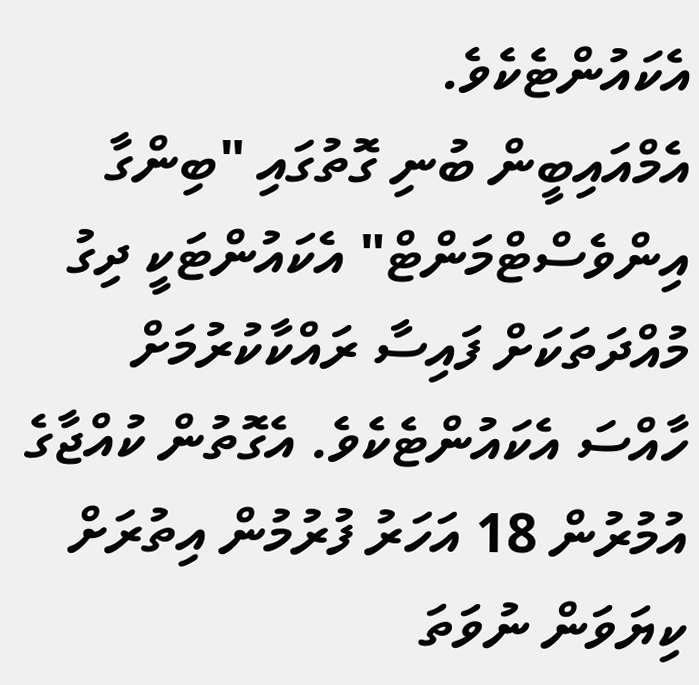އެކައުންޓެކެވެ.
އެމްއައިބީން ބުނި ގޮތުގައި "ބިންގާ އިންވެސްޓްމަންޓް" އެކައުންޓަކީ ދިގު މުއްދަތަކަށް ފައިސާ ރައްކާކުރުމަށް ހާއްސަ އެކައުންޓެކެވެ. އެގޮތުން ކުއްޖާގެ އުމުރުން 18 އަހަރު ފުރުމުން އިތުރަށް ކިޔަވަން ނުވަތަ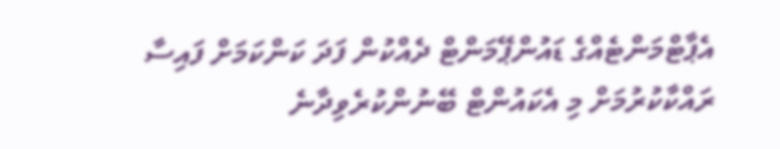އެޕާޓްމަންޓެއްގެ ޑައުންޕޭމަންޓް ދެއްކުން ފަދަ ކަންކަމަށް ފައިސާ ރައްކާކުރުމަށް މި އެކައުންޓް ބޭނުންކުރެވިދާނެ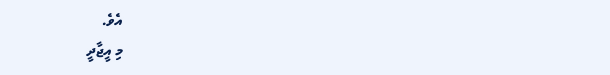އެވެ.
މި އީޖާދީ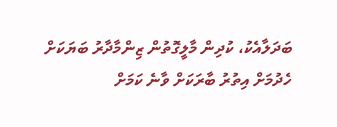ބަދަލާއެކު، ކުދިން މާލީގޮތުން ޒިންމާދާރު ބަޔަކަށް ހެދުމަށް އިތުރު ބާރަކަށް ވާނެ ކަމަށް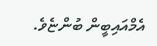އެމްއައިބީން ބުންޏެވެ.